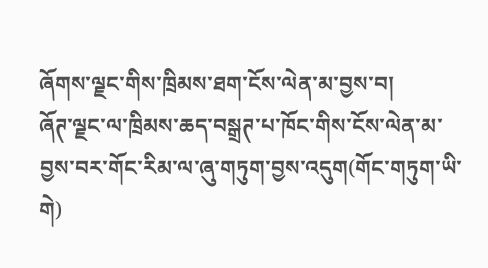ཞོགས་ལྗང་གིས་ཁྲིམས་ཐག་ངོས་ལེན་མ་བྱས་བ།
ཞོཊ་ལྗང་ལ་ཁྲིམས་ཆད་བསྒྲཊ་པ་ཁོང་གིས་ངོས་ལེན་མ་བྱས་བར་གོང་རིམ་ལ་ཞུ་གཏུག་བྱས་འདུག(གོང་གཏུག་ཡི་གེ)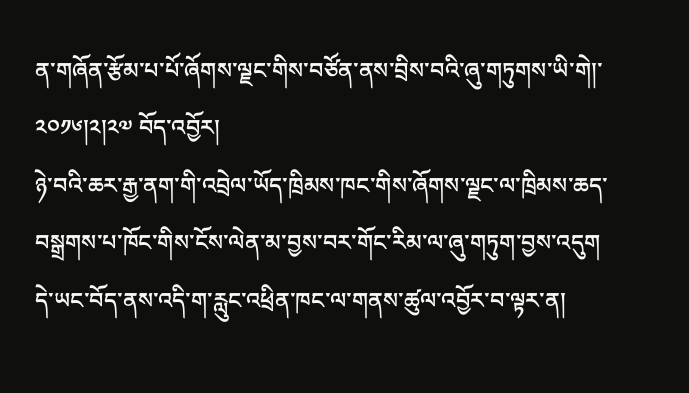ན་གཞོན་རྩོམ་པ་པོ་ཞོགས་ལྗང་གིས་བཙོན་ནས་བྲིས་བའི་ཞུ་གཏུགས་ཡི་གེ།་༢༠༡༦།༢།༢༧ བོད་འབྱོར།
ཉེ་བའི་ཆར་རྒྱ་ནག་གི་འབྲེལ་ཡོད་ཁྲིམས་ཁང་གིས་ཞོགས་ལྗང་ལ་ཁྲིམས་ཆད་བསྒྲགས་པ་ཁོང་གིས་ངོས་ལེན་མ་བྱས་བར་གོང་རིམ་ལ་ཞུ་གཏུག་བྱས་འདུག
དེ་ཡང་བོད་ནས་འདི་ག་རླུང་འཕྲིན་ཁང་ལ་གནས་ཚུལ་འབྱོར་བ་ལྟར་ན།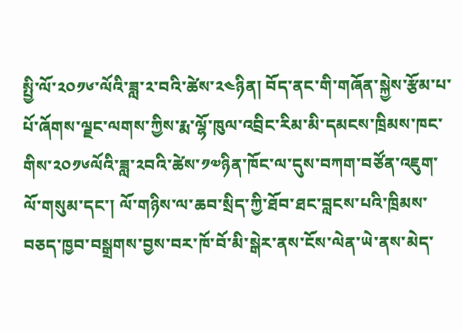སྤྱི་ལོ་༢༠༡༦་ལོའི་ཟླ་༢་བའི་ཚེས་༢༤ཉིན། བོད་ནང་གི་གཞོན་སྐྱེས་རྩོམ་པ་པོ་ཞོགས་ལྗང་ལགས་ཀྱིས་རྨ་ལྷོ་ཁུལ་འབྲིང་རིམ་མི་དམངས་ཁྲིམས་ཁང་གིས་༢༠༡༦ལོའི་ཟླ་༢བའི་ཚེས་༡༧ཉིན་ཁོང་ལ་དུས་བཀག་བཙོན་འཇུག་ལོ་གསུམ་དང་། ལོ་གཉིས་ལ་ཆབ་སྲིད་ཀྱི་ཐོབ་ཐང་བླངས་པའི་ཁྲིམས་བཅད་ཁྱབ་བསྒྲགས་བྱས་བར་ཁོ་བོ་མི་སྒེར་ནས་ངོས་ལེན་ཡེ་ནས་མེད་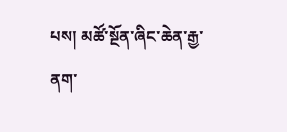པས། མཚོ་སྔོན་ཞིང་ཆེན་རྒྱ་ནག་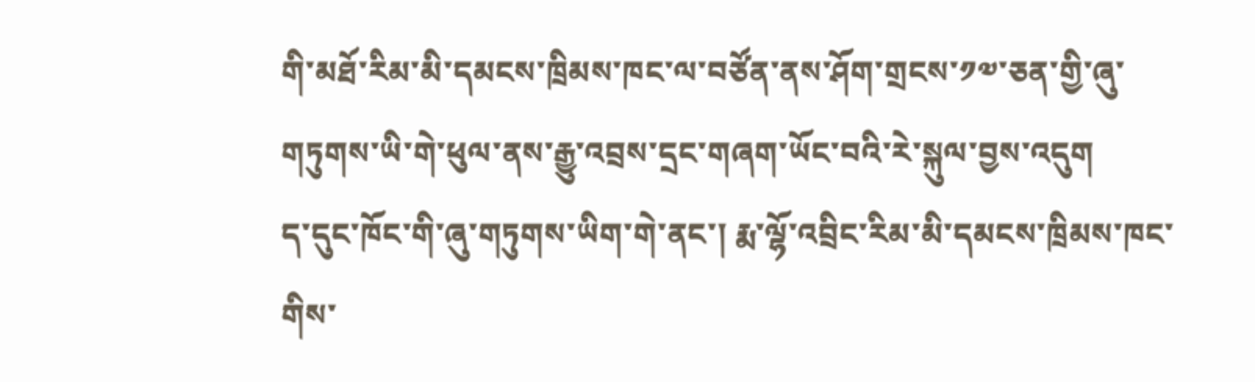གི་མཐོ་རིམ་མི་དམངས་ཁྲིམས་ཁང་ལ་བཙོན་ནས་ཤོག་གྲངས་༡༧་ཅན་གྱི་ཞུ་གཏུགས་ཡི་གེ་ཕུལ་ནས་རྒྱུ་འབྲས་དྲང་གཞག་ཡོང་བའི་རེ་སྐུལ་བྱས་འདུག
ད་དུང་ཁོང་གི་ཞུ་གཏུགས་ཡིག་གེ་ནང་། རྨ་ལྷོ་འབྲིང་རིམ་མི་དམངས་ཁྲིམས་ཁང་གིས་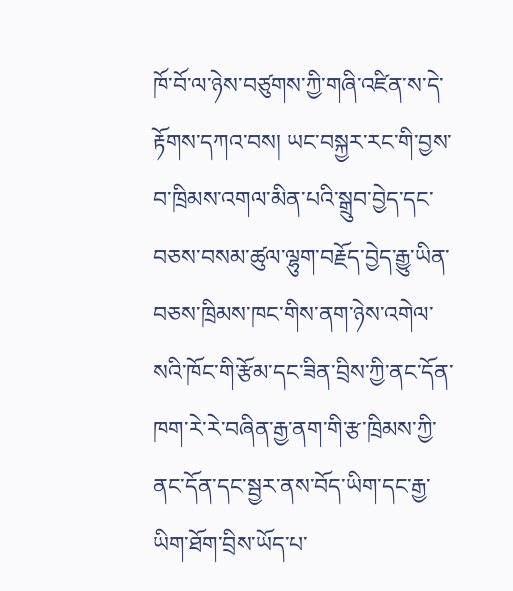ཁོ་བོ་ལ་ཉེས་བཙུགས་ཀྱི་གཞི་འཛིན་ས་དེ་རྟོགས་དཀའ་བས། ཡང་བསྐྱར་རང་གི་བྱས་བ་ཁྲིམས་འགལ་མིན་པའི་སྒྲུབ་བྱེད་དང་བཅས་བསམ་ཚུལ་ལྷུག་བརྗོད་བྱེད་རྒྱུ་ཡིན་བཅས་ཁྲིམས་ཁང་གིས་ནག་ཉེས་འགེལ་སའི་ཁོང་གི་རྩོམ་དང་ཟིན་བྲིས་ཀྱི་ནང་དོན་ཁག་རེ་རེ་བཞིན་རྒྱ་ནག་གི་རྩ་ཁྲིམས་ཀྱི་ནང་དོན་དང་སྦྱར་ནས་བོད་ཡིག་དང་རྒྱ་ཡིག་ཐོག་བྲིས་ཡོད་པ་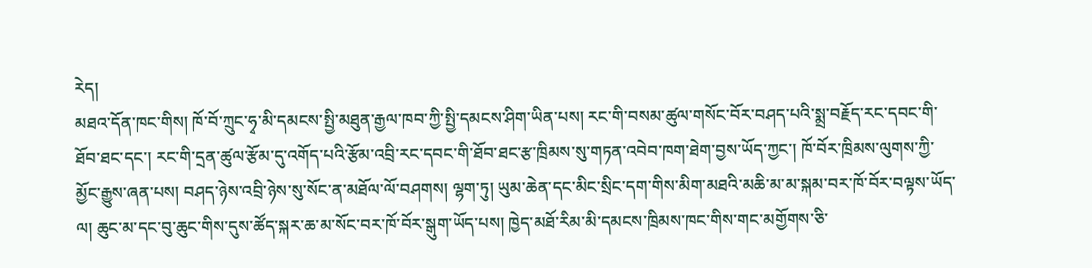རེད།
མཐའ་དོན་ཁང་གིས། ཁོ་བོ་ཀྲུང་ཧྭ་མི་དམངས་སྤྱི་མཐུན་རྒྱལ་ཁབ་ཀྱི་སྤྱི་དམངས་ཤིག་ཡིན་པས། རང་གི་བསམ་ཚུལ་གསོང་བོར་བཤད་པའི་སྨྲ་བརྗོད་རང་དབང་གི་ཐོབ་ཐང་དང་། རང་གི་དྲན་ཚུལ་རྩོམ་དུ་འགོད་པའི་རྩོམ་འབྲི་རང་དབང་གི་ཐོབ་ཐང་རྩ་ཁྲིམས་སུ་གཏན་འབེབ་ཁག་ཐེག་བྱས་ཡོད་ཀྱང་། ཁོ་བོར་ཁྲིམས་ལུགས་ཀྱི་མྱོང་རྒྱུས་ཞན་པས། བཤད་ཉེས་འབྲི་ཉེས་སུ་སོང་ན་མཐོལ་ལོ་བཤགས། ལྷག་ཏུ། ཡུམ་ཆེན་དང་མིང་སྲིང་དག་གིས་མིག་མཐའི་མཆི་མ་མ་སྐམ་བར་ཁོ་བོར་བལྟས་ཡོད་ལ། ཆུང་མ་དང་བུ་ཆུང་གིས་དུས་ཚོད་སྐར་ཆ་མ་སོང་བར་ཁོ་བོར་སྒུག་ཡོད་པས། ཁྱེད་མཐོ་རིམ་མི་དམངས་ཁྲིམས་ཁང་གིས་གང་མགྱོགས་ཅི་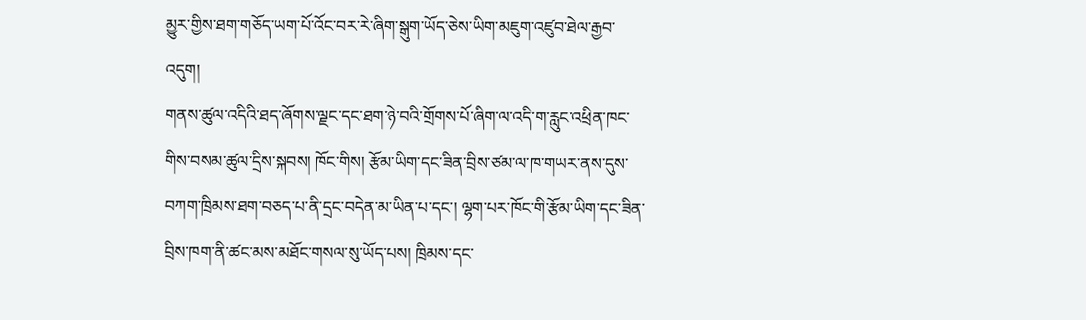མྱུར་གྱིས་ཐག་གཅོད་ཡག་པོ་འོང་བར་རེ་ཞིག་སྒུག་ཡོད་ཅེས་ཡིག་མཇུག་འཛུབ་ཐེལ་རྒྱབ་འདུག།
གནས་ཚུལ་འདིའི་ཐད་ཞོགས་ལྗང་དང་ཐག་ཉེ་བའི་གྲོགས་པོ་ཞིག་ལ་འདི་ག་རླུང་འཕྲིན་ཁང་གིས་བསམ་ཚུལ་དྲིས་སྐབས། ཁོང་གིས། རྩོམ་ཡིག་དང་ཟིན་བྲིས་ཙམ་ལ་ཁ་གཡར་ནས་དུས་བཀག་ཁྲིམས་ཐག་བཅད་པ་ནི་དྲང་བདེན་མ་ཡིན་པ་དང་། ལྷག་པར་ཁོང་གི་རྩོམ་ཡིག་དང་ཟིན་བྲིས་ཁག་ནི་ཚང་མས་མཐོང་གསལ་སུ་ཡོད་པས། ཁྲིམས་དང་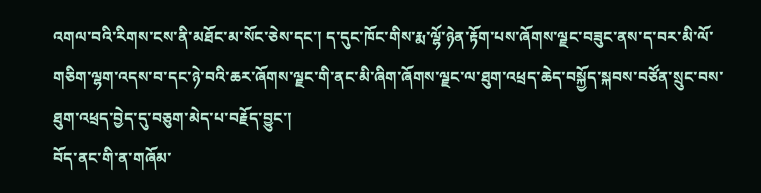འགལ་བའི་རིགས་ངས་ནི་མཐོང་མ་སོང་ཅེས་དང་། ད་དུང་ཁོང་གིས་རྨ་ལྷོ་ཉེན་རྟོག་པས་ཞོགས་ལྗང་བཟུང་ནས་ད་བར་མི་ལོ་གཅིག་ལྷག་འདས་བ་དང་ཉེ་བའི་ཆར་ཞོགས་ལྗང་གི་ནང་མི་ཞིག་ཞོགས་ལྗང་ལ་ཐུག་འཕྲད་ཆེད་བསྐྱོད་སྐབས་བཙོན་སྲུང་བས་ཐུག་འཕྲད་བྱེད་དུ་བཅུག་མེད་པ་བརྗོད་བྱུང་།
བོད་ནང་གི་ན་གཞོམ་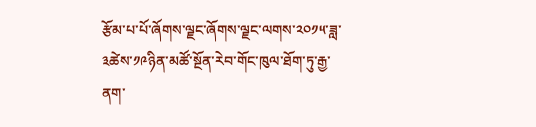རྩོམ་པ་པོ་ཞོགས་ལྗང་ཞོགས་ལྗང་ལགས་༢༠༡༥་ཟླ་༣ཚེས་༡༩ཉིན་མཚོ་སྔོན་རེབ་གོང་ཁུལ་ཐོག་ཏུ་རྒྱ་ནག་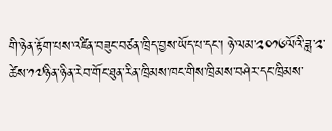གི་ཉེན་རྟོག་པས་འཛིན་བཟུང་བཙན་ཁྲིད་བྱས་ཡོད་པ་དང་། ཉེ་ལམ་༢༠༡༦ལོའི་ཟླ་༢་ཚེས་༡༧ཉིན་ཉིན་རེབ་གོང་ཐུན་རིན་ཁྲིམས་ཁང་གིས་ཁྲིམས་བཤེར་དང་ཁྲིམས་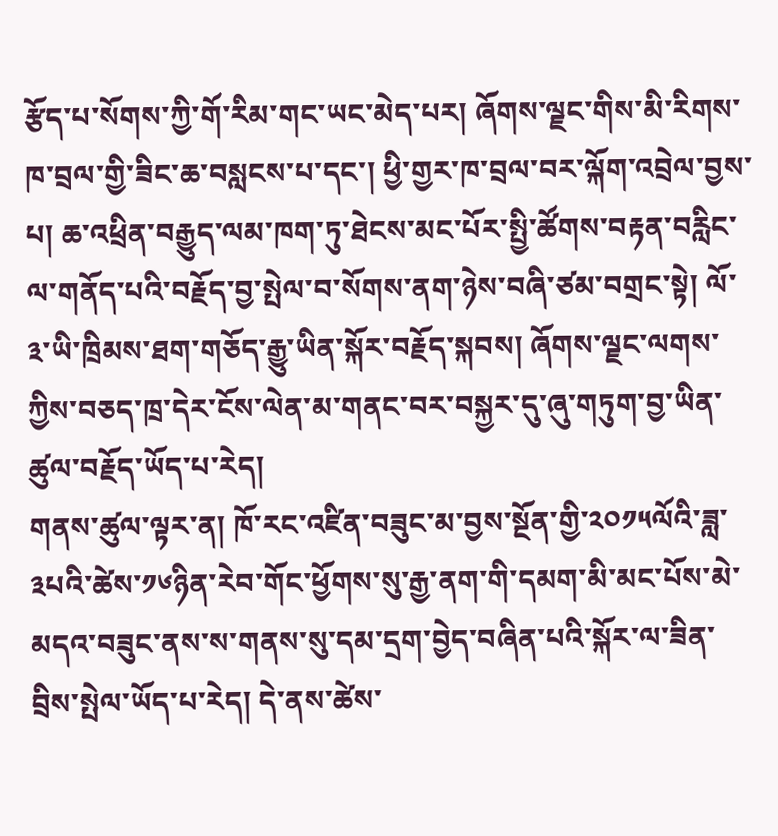རྩོད་པ་སོགས་ཀྱི་གོ་རིམ་གང་ཡང་མེད་པར། ཞོགས་ལྗང་གིས་མི་རིགས་ཁ་བྲལ་གྱི་ཟིང་ཆ་བསླངས་པ་དང་། ཕྱི་གྱར་ཁ་བྲལ་བར་ལྐོག་འབྲེལ་བྱས་པ། ཆ་འཕྲིན་བརྒྱུད་ལམ་ཁག་ཏུ་ཐེངས་མང་པོར་སྤྱི་ཚོགས་བརྟན་བརླིང་ལ་གནོད་པའི་བརྗོད་བྱ་སྤེལ་བ་སོགས་ནག་ཉེས་བཞི་ཙམ་བགྲང་སྟེ། ལོ་༣་ཡི་ཁྲིམས་ཐག་གཅོད་རྒྱུ་ཡིན་སྐོར་བརྗོད་སྐབས། ཞོགས་ལྗང་ལགས་ཀྱིས་བཅད་ཁྲ་དེར་ངོས་ལེན་མ་གནང་བར་བསྐྱར་དུ་ཞུ་གཏུག་བྱ་ཡིན་ཚུལ་བརྗོད་ཡོད་པ་རེད།
གནས་ཚུལ་ལྟར་ན། ཁོ་རང་འཛིན་བཟུང་མ་བྱས་སྔོན་གྱི་༢༠༡༥ལོའི་ཟླ་༣པའི་ཚེས་༡༦ཉིན་རེབ་གོང་ཕྱོགས་སུ་རྒྱ་ནག་གི་དམག་མི་མང་པོས་མེ་མདའ་བཟུང་ནས་ས་གནས་སུ་དམ་དྲག་བྱེད་བཞིན་པའི་སྐོར་ལ་ཟིན་བྲིས་སྤེལ་ཡོད་པ་རེད། དེ་ནས་ཚེས་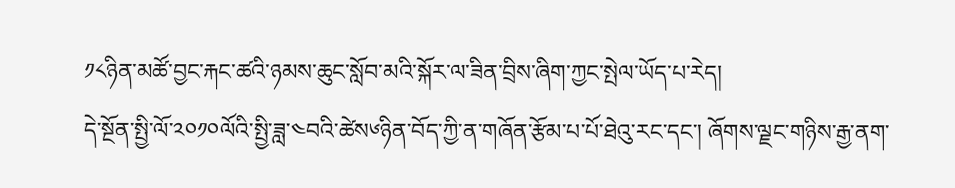༡༨ཉིན་མཚོ་བྱང་རྐང་ཚའི་ཉམས་ཆུང་སློབ་མའི་སྐོར་ལ་ཟིན་བྲིས་ཞིག་ཀྱང་སྤེལ་ཡོད་པ་རེད།
དེ་སྔོན་སྤྱི་ལོ་༢༠༡༠ལོའི་སྤྱི་ཟླ་༤བའི་ཚེས༦ཉིན་བོད་ཀྱི་ན་གཞོན་རྩོམ་པ་པོ་ཐེའུ་རང་དང་། ཞོགས་ལྗང་གཉིས་རྒྱ་ནག་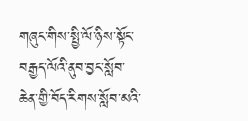གཞུང་གིས་སྤྱི་ལོ་ཉིས་སྟོང་བརྒྱད་ལོའི་ནུབ་བྱང་སློབ་ཆེན་གྱི་བོད་རིགས་སློབ་མའི་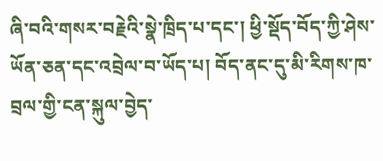ཞི་བའི་གསར་བརྗེའི་སྣེ་ཁྲིད་པ་དང་། ཕྱི་སྡོད་བོད་ཀྱི་ཤེས་ཡོན་ཅན་དང་འབྲེལ་བ་ཡོད་པ། བོད་ནང་དུ་མི་རིགས་ཁ་བྲལ་གྱི་ངན་སྐུལ་བྱེད་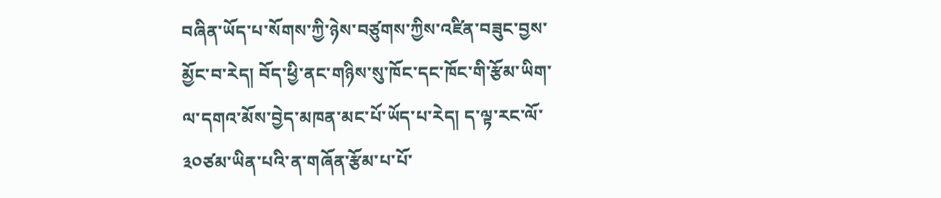བཞིན་ཡོད་པ་སོགས་ཀྱི་ཉེས་བཙུགས་ཀྱིས་འཛིན་བཟུང་བྱས་མྱོང་བ་རེད། བོད་ཕྱི་ནང་གཉིས་སུ་ཁོང་དང་ཁོང་གི་རྩོམ་ཡིག་ལ་དགའ་མོས་བྱེད་མཁན་མང་པོ་ཡོད་པ་རེད། ད་ལྟ་རང་ལོ་༣༠ཙམ་ཡིན་པའི་ན་གཞོན་རྩོམ་པ་པོ་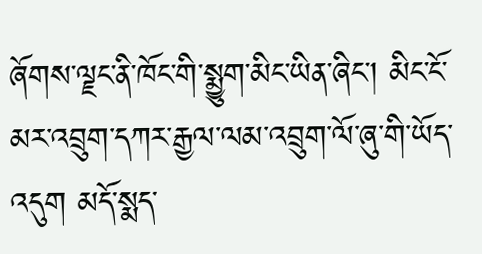ཞོགས་ལྗང་ནི་ཁོང་གི་སྨྱུག་མིང་ཡིན་ཞིང་། མིང་ངོ་མར་འབྲུག་དཀར་རྒྱལ་ལམ་འབྲུག་ལོ་ཞུ་གི་ཡོད་འདུག མདོ་སྨད་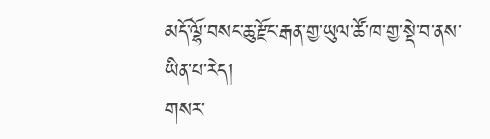མདོ་ལྷོ་བསང་ཆུ་རྫོང་རྒན་གྱ་ཡུལ་ཚོ་ཁ་གྱ་སྡེ་བ་ནས་ཡིན་པ་རེད།
གསར་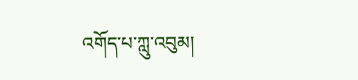འགོད་པ་ཀླུ་འབུམ།